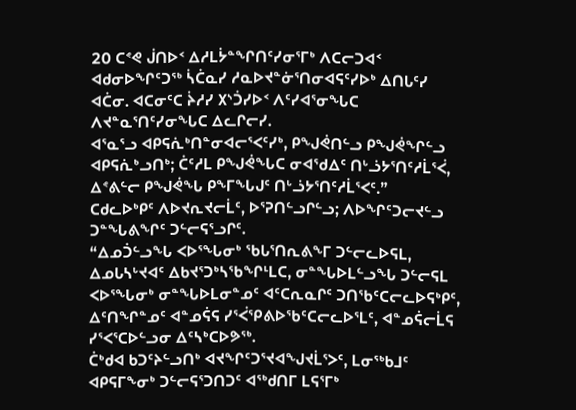20 ᑕᕝᕙ ᒎᑎᐅᑉ ᐃᓱᒪᔮᓐᖏᑎᑦᓯᓂᕐᒥᒃ ᐱᑕᓕᑐᐊᑉ ᐊᑯᓂᐅᖏᑦᑐᖅ ᓵᑖᓇᓯ ᓱᓇᐅᔪᓐᓃᕐᑎᓂᐊᕋᑦᓯᐅᒃ ᐃᑎᒐᑦᓯ ᐊᑖᓂ. ᐊᑕᓂᑦᑕ ᔩᓱᓯ ᙭ᔅᑑᓯᐅᑉ ᐱᑦᓯᐊᕐᓂᖓᑕ ᐱᔪᓐᓇᕐᑎᑦᓯᓂᖓᑕ ᐃᓚᒋᓕᓯ.
ᐊᕐᓇᕐᓗ ᐊᑭᕋᕇᒃᑎᓐᓂᐊᓕᕐᐸᑦᓯᒃ, ᑭᖑᕚᑎᓪᓗ ᑭᖑᕚᖏᓪᓗ ᐊᑭᕋᕇᒃᓗᑎᒃ; ᑖᑦᓱᒪ ᑭᖑᕚᖓᑕ ᓂᐊᖁᐃᑦ ᑎᒡᓘᔭᕐᑎᑦᓱᒫᕐᐹ, ᐃᕝᕕᓪᓕ ᑭᖑᕚᖓ ᑭᖕᒥᖓᒍᑦ ᑎᒡᓘᔭᕐᑎᑦᓱᒫᕐᐸᑦ.”
ᑕᑯᓚᐅᒃᑭᑦ ᐱᐅᔪᕆᔪᓕᒫᑦ, ᐅᕐᕈᑎᓪᓗᒋᓪᓗ; ᐱᐅᖏᑦᑐᓕᔪᓪᓗ ᑐᓐᖓᕕᖏᑦ ᑐᓪᓕᕋᕐᓗᒋᑦ.
“ᐃᓄᑑᓪᓗᖓ ᐸᐅᕐᖓᓂᒃ ᖃᒐᕐᑎᕆᕕᖕᒥ ᑐᓪᓕᓚᐅᕋᒪ, ᐃᓄᒐᓴᒡᔪᐊᑦ ᐃᑲᔪᕐᑐᒃᓴᖃᖏᒻᒪᑕ, ᓂᓐᖓᐅᒪᓪᓗᖓ ᑐᓪᓕᕋᒪ ᐸᐅᕐᖓᓂᒃ ᓂᓐᖓᐅᒪᓂᓐᓄᑦ ᐊᑦᑕᕆᓇᒋᑦ ᑐᑎᖃᑦᑕᓕᓚᐅᕋᒃᑭᑦ, ᐃᑦᑎᖏᓐᓄᑦ ᐊᓐᓄᕌᕋ ᓯᕐᐹᕿᕕᐅᖃᑦᑕᓕᓚᐅᕐᒪᑦ, ᐊᓐᓄᕌᓕᒫᕋ ᓯᕐᐸᕐᑕᐅᓪᓗᓂ ᐃᑦᓴᒃᑕᐅᕗᖅ.
ᑖᒃᑯᐊ ᑲᑐᑦᔨᓪᓗᑎᒃ ᐊᔪᖏᑦᑐᕐᔪᐊᖑᔪᒫᕐᐳᑦ, ᒪᓂᖅᑲᒧᑦ ᐊᑭᕋᒥᖕᓂᒃ ᑐᓪᓕᕋᕐᑐᑎᑐᑦ ᐊᖅᑯᑎᒥ ᒪᕋᕐᒥᒃ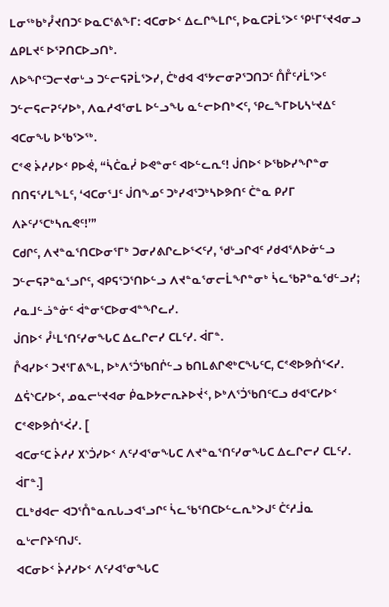ᒪᓂᖅᑲᒃᓮᔪᑎᑐᑦ ᐅᓇᑕᕐᕕᖕᒥ: ᐊᑕᓂᐅᑉ ᐃᓚᒋᖕᒪᒋᑦ, ᐅᓇᑕᕈᒫᕐᐳᑦ ᕿᒻᒥᕐᔪᐊᓂᓗ ᐃᑭᒪᔪᑦ ᐅᕐᕈᑎᑕᐅᓗᑎᒃ.
ᐱᐅᖏᑦᑐᓕᔪᓂᒡᓗ ᑐᓪᓕᕋᕈᒫᕐᐳᓯ, ᑖᒃᑯᐊ ᐊᕐᔭᓕᓂᕈᕐᑐᑎᑐᑦ ᑍᒤᑦᓱᒫᕐᐳᑦ ᑐᓪᓕᕋᓕᕈᑦᓯᐅᒃ, ᐱᓇᓱᐊᕐᓂᒪ ᐅᓪᓗᖓ ᓇᓪᓕᐅᑎᒃᐸᑦ, ᕿᓚᖕᒥᐅᒐᓴᒡᔪᐃᑦ ᐊᑕᓂᖓ ᐅᖃᕐᐳᖅ.
ᑕᕝᕙ ᔩᓱᓯᐅᑉ ᑭᐅᕚ, “ᓵᑖᓇᓰ ᐅᕙᓐᓂᑦ ᐊᐅᓪᓚᕆᑦ! ᒎᑎᐅᑉ ᐅᖃᐅᓯᖏᓐᓂ ᑎᑎᕋᕐᓯᒪᖕᒪᑦ, ‘ᐊᑕᓂᕐᒧᑦ ᒎᑎᖕᓄᑦ ᑐᒃᓯᐊᕐᑐᒃᓴᐅᕗᑎᑦ ᑖᓐᓇ ᑭᓯᒥ ᐱᔨᑦᓯᕐᑕᒃᓴᕆᕙᑦ!’”
ᑕᑯᒋᑦ, ᐱᔪᓐᓇᕐᑎᑕᐅᓂᕐᒥᒃ ᑐᓂᓯᕕᒋᓚᐅᕐᐸᑦᓯ, ᖁᒡᓗᒋᐊᑦ ᓯᑯᐊᕐᐱᐅᓃᓪᓗ ᑐᓪᓕᕋᕈᓐᓇᕐᓗᒋᑦ, ᐊᑭᕋᕐᑐᕐᑎᐅᓪᓗ ᐱᔪᓐᓇᕐᓂᓕᒫᖏᓐᓂᒃ ᓵᓚᖃᕈᓐᓇᖁᓪᓗᓯ; ᓱᓇᒧᓪᓘᓐᓃᑦ ᐋᓐᓂᕐᑕᐅᓂᐊᓐᖏᓚᓯ.
ᒎᑎᐅᑉ ᓮᒻᒪᕐᑎᑦᓯᓂᖓᑕ ᐃᓚᒋᓕᓯ ᑕᒪᑦᓯ. ᐋᒥᓐ.
ᒊᐊᓯᐅᑉ ᑐᔪᕐᒥᕕᖕᒪ, ᐅᒃᐱᕐᑑᖃᑎᒌᓪᓗ ᑲᑎᒪᕕᒋᕙᒃᑕᖓᑦᑕ, ᑕᕝᕙᐅᕗᑏᕐᐸᓯ. ᐃᕌᔅᑕᓯᐅᑉ, ᓄᓇᓕᒡᔪᐊᓂ ᑮᓇᐅᔭᓕᕆᔨᐅᔫᑉ, ᐅᒃᐱᕐᑑᖃᑎᑦᑕᓗ ᑯᐊᕐᑕᓯᐅᑉ ᑕᕝᕙᐅᕗᑏᕐᐹᓯ. [
ᐊᑕᓂᑦᑕ ᔩᓱᓯ ᙭ᔅᑑᓯᐅᑉ ᐱᑦᓯᐊᕐᓂᖓᑕ ᐱᔪᓐᓇᕐᑎᑦᓯᓂᖓᑕ ᐃᓚᒋᓕᓯ ᑕᒪᑦᓯ. ᐋᒥᓐ.]
ᑕᒪᒃᑯᐊᓕ ᐊᑐᕐᑍᓐᓇᕆᒐᓗᐊᕐᓗᒋᑦ ᓵᓚᖃᕐᑎᑕᐅᓪᓚᕆᒃᐳᒍᑦ ᑖᑦᓱᒨᓇ ᓇᒡᓕᒋᔨᑦᑎᒍᑦ.
ᐊᑕᓂᐅᑉ ᔩᓱᓯᐅᑉ ᐱᑦᓯᐊᕐᓂᖓᑕ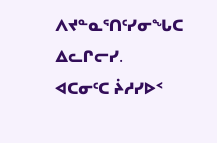ᐱᔪᓐᓇᕐᑎᑦᓯᓂᖓᑕ ᐃᓚᒋᓕᓯ.
ᐊᑕᓂᑦᑕ ᔩᓱᓯᐅᑉ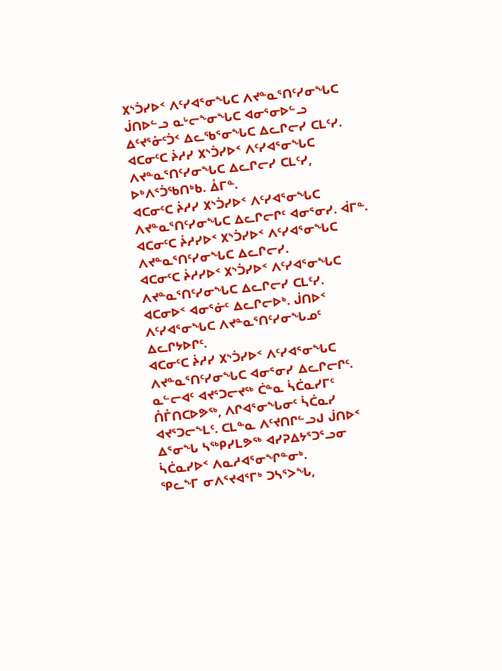᙭ᔅᑑᓯᐅᑉ ᐱᑦᓯᐊᕐᓂᖓᑕ ᐱᔪᓐᓇᕐᑎᑦᓯᓂᖓᑕ ᒎᑎᐅᓪᓗ ᓇᒡᓕᖕᓂᖓᑕ ᐊᓂᕐᓂᐅᓪᓗ ᐃᑦᔪᕐᓁᑦᑑᑉ ᐃᓚᖃᕐᓂᖓᑕ ᐃᓚᒋᓕᓯ ᑕᒪᑦᓯ.
ᐊᑕᓂᑦᑕ ᔩᓱᓯ ᙭ᔅᑑᓯᐅᑉ ᐱᑦᓯᐊᕐᓂᖓᑕ ᐱᔪᓐᓇᕐᑎᑦᓯᓂᖓᑕ ᐃᓚᒋᓕᓯ ᑕᒪᑦᓯ, ᐅᒃᐱᕐᑑᖃᑎᒃᑲ. ᐂᒥᓐ.
ᐊᑕᓂᑦᑕ ᔩᓱᓯ ᙭ᔅᑑᓯᐅᑉ ᐱᑦᓯᐊᕐᓂᖓᑕ ᐱᔪᓐᓇᕐᑎᑦᓯᓂᖓᑕ ᐃᓚᒋᓕᒋᑦ ᐊᓂᕐᓂᓯ. ᐋᒥᓐ.
ᐊᑕᓂᑦᑕ ᔩᓱᓯᐅᑉ ᙭ᔅᑑᓯᐅᑉ ᐱᑦᓯᐊᕐᓂᖓᑕ ᐱᔪᓐᓇᕐᑎᑦᓯᓂᖓᑕ ᐃᓚᒋᓕᓯ.
ᐊᑕᓂᑦᑕ ᔩᓱᓯᐅᑉ ᙭ᔅᑑᓯᐅᑉ ᐱᑦᓯᐊᕐᓂᖓᑕ ᐱᔪᓐᓇᕐᑎᑦᓯᓂᖓᑕ ᐃᓚᒋᓕᓯ ᑕᒪᑦᓯ.
ᐊᑕᓂᐅᑉ ᐊᓂᕐᓃᑦ ᐃᓚᒋᓕᐅᒃ. ᒎᑎᐅᑉ ᐱᑦᓯᐊᕐᓂᖓᑕ ᐱᔪᓐᓇᕐᑎᑦᓯᓂᖓᓄᑦ ᐃᓚᒋᔭᐅᒋᑦ.
ᐊᑕᓂᑦᑕ ᔩᓱᓯ ᙭ᔅᑑᓯᐅᑉ ᐱᑦᓯᐊᕐᓂᖓᑕ ᐱᔪᓐᓇᕐᑎᑦᓯᓂᖓᑕ ᐊᓂᕐᓂᓯ ᐃᓚᒋᓕᒋᑦ.
ᓇᓪᓕᐊᑦ ᐊᔪᕐᑐᓕᔪᖅ ᑖᓐᓇ ᓵᑖᓇᓯᒥᑦ ᑍᒤᑎᑕᐅᕗᖅ, ᐱᒋᐊᕐᓂᖓᓂᑦ ᓵᑖᓇᓯ ᐊᔪᕐᑐᓕᖕᒪᑦ. ᑕᒪᓐᓇ ᐱᑦᔪᑎᒋᓪᓗᒍ ᒎᑎᐅᑉ ᐃᕐᓂᖓ ᓴᖅᑭᓯᒪᕗᖅ ᐊᓯᕈᐃᔭᕐᑐᕐᓗᓂ ᓵᑖᓇᓯᐅᑉ ᐱᓇᓱᐊᕐᓂᖏᓐᓂᒃ.
ᕿᓚᖕᒥ ᓂᐱᕐᔪᐊᕐᒥᒃ ᑐᓴᕐᐳᖓ,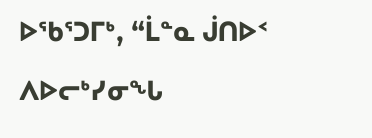ᐅᖃᕐᑐᒥᒃ, “ᒫᓐᓇ ᒎᑎᐅᑉ ᐱᐅᓕᒃᓯᓂᖓ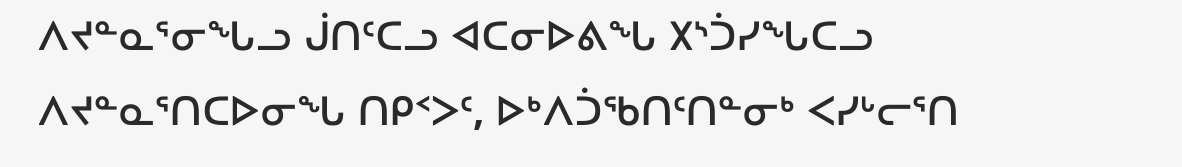ᐱᔪᓐᓇᕐᓂᖓᓗ ᒎᑎᑦᑕᓗ ᐊᑕᓂᐅᕕᖓ ᙭ᔅᑑᓯᖓᑕᓗ ᐱᔪᓐᓇᕐᑎᑕᐅᓂᖓ ᑎᑭᑉᐳᑦ, ᐅᒃᐱᑑᖃᑎᑦᑎᓐᓂᒃ ᐸᓯᒡᓕᕐᑎ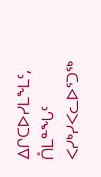ᐃᒋᑕᐅᓯᒪᖕᒪᑦ, ᑍᒪᓐᖓᑦ ᐸᓯᒃᓯᐸᓚᐅᕐᑐᖅ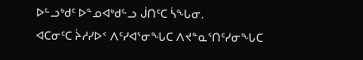ᐅᓪᓗᒃᑯᑦ ᐅᓐᓄᐊᒃᑯᓪᓗ ᒎᑎᑦᑕ ᓵᖓᓂ.
ᐊᑕᓂᑦᑕ ᔩᓱᓯᐅᑉ ᐱᑦᓯᐊᕐᓂᖓᑕ ᐱᔪᓐᓇᕐᑎᑦᓯᓂᖓᑕ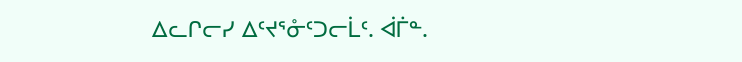ᐃᓚᒋᓕᓯ ᐃᑦᔪᕐᓁᑦᑐᓕᒫᑦ. ᐋᒦᓐ.